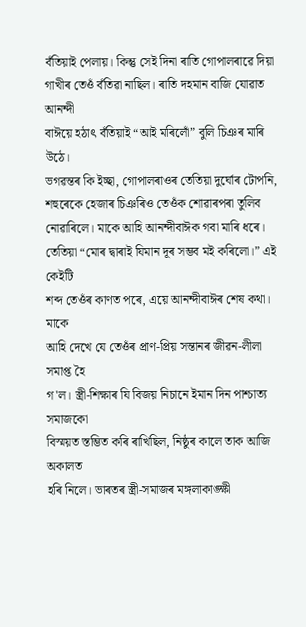বঁতিয়াই পেলায়। কিন্তু সেই দিনা ৰাতি গোপালৰাৱে দিয়া
গাখীৰ তেওঁ বঁতিৱা নাছিল। ৰাতি দহমান বাজি যোৱাত আনন্দী
বাঈয়ে হঠাৎ বঁতিয়াই “আই মৰিলোঁ” বুলি চিঞৰ মাৰি উঠে।
ভগৱন্তৰ কি ইচ্ছা, গোপালৰাওৰ তেতিয়া দুৰ্ঘোৰ টোপনি,
শহুৰেকে হেজাৰ চিঞৰিও তেওঁক শোৱাৰপৰা তুলিব
নোৱাৰিলে। মাকে আহি আনন্দীবাঈক গবা মাৰি ধৰে।
তেতিয়া “মোৰ দ্বাৰাই যিমান দূৰ সম্ভব মই কৰিলো।” এই কেইটি
শব্দ তেওঁৰ কাণত পৰে, এয়ে আনন্দীবাঈৰ শেষ কথা। মাকে
আহি দেখে যে তেওঁৰ প্ৰাণ-প্ৰিয় সন্তানৰ জীৱন-লীলা সমাপ্ত হৈ
গ'ল। স্ত্ৰী-শিক্ষাৰ যি বিজয় নিচানে ইমান দিন পাশ্চাত্য সমাজকো
বিস্ময়ত স্তম্ভিত কৰি ৰাখিছিল, নিষ্ঠুৰ কালে তাক আজি অকালত
হৰি নিলে। ভাৰতৰ স্ত্ৰী-সমাজৰ মঙ্গলাকাঙ্ক্ষী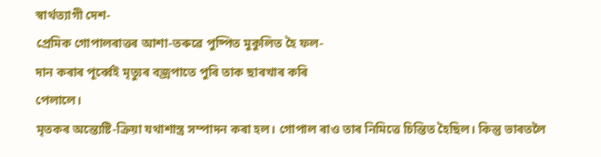স্বাৰ্থত্যাগী দেশ-
প্ৰেমিক গোপালৰাত্তৰ আশা-তৰুৱে পুষ্পিত মুকুলিত হৈ ফল-
দান কৰাৰ পূৰ্ব্বেই মৃত্যুৰ বজ্ৰপাতে পুৰি তাক ছাৰখাৰ কৰি
পেলালে।
মৃতকৰ অন্ত্যেষ্টি-ক্ৰিয়া যথাশাস্ত্ৰ সম্পাদন কৰা হল। গোপাল ৰাও তাৰ নিমিত্তে চিন্তিত হৈছিল। কিন্তু ভাৰতলৈ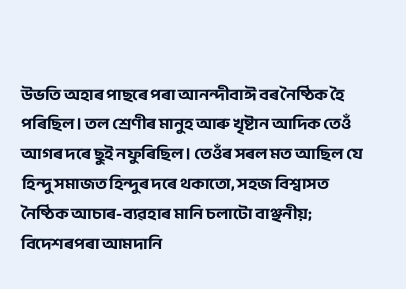উভতি অহাৰ পাছৰে পৰা আনন্দীবাঈ বৰ নৈষ্ঠিক হৈ পৰিছিল। তল শ্ৰেণীৰ মানুহ আৰু খৃষ্টান আদিক তেওঁ আগৰ দৰে ছুই নফুৰিছিল। তেওঁৰ সৰল মত আছিল যে হিন্দু সমাজত হিন্দুৰ দৰে থকাতো, সহজ বিশ্বাসত নৈষ্ঠিক আচাৰ-ব্যৱহাৰ মানি চলাটো বাঞ্ছনীয়; বিদেশৰপৰা আমদানি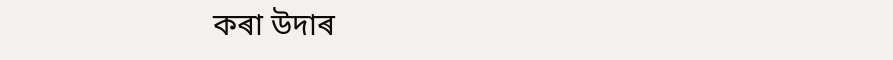কৰা উদাৰ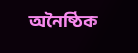অনৈষ্ঠিক